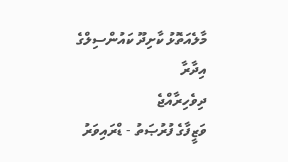މާލެއަތޮޅު ކާށިދޫ ކައުންސިލްގެ އިދާރާ
ދިވެހިރާއްޖެ
ވަޒީފާގެ ފުރުޞަތު - ޑްރައިވަރު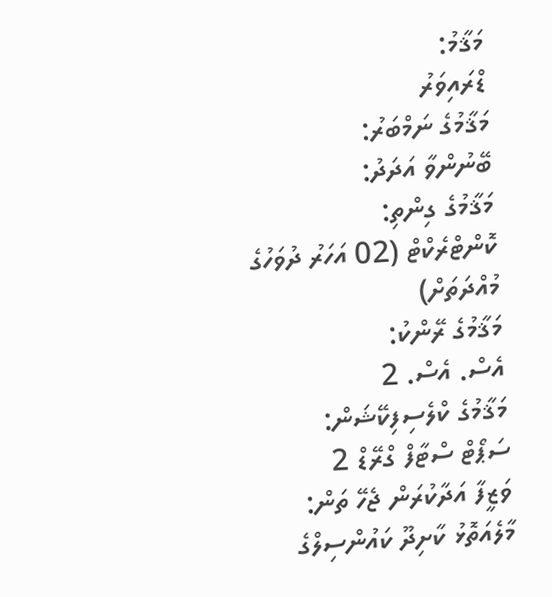މަޤާމު:
ޑްރައިވަރު
މަޤާމުގެ ނަމްބަރު:
ބޭނުންވާ އަދަދު:
މަޤާމުގެ ގިންތި:
ކޮންޓްރެކްޓް (02 އަހަރު ދުވަހުގެ މުއްދަތަށް)
މަޤާމުގެ ރޭންކު:
އެސް. އެސް. 2
މަޤާމުގެ ކްލެސިފިކޭޝަން:
ސަޕޯޓް ސްޓާފް ގްރޭޑް 2
ވަޒީފާ އަދާކުރަން ޖެހޭ ތަން:
މާލެއަތޮޅު ކާށިދޫ ކައުންސިލްގެ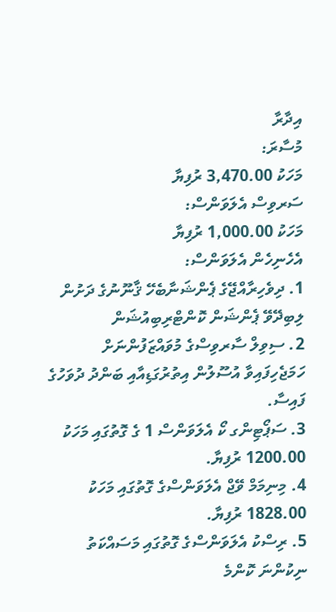އިދާރާ
މުސާރަ:
މަހަކު 3,470.00 ރުފިޔާ
ސަރވިސް އެލަވަންސް:
މަހަކު 1,000.00 ރުފިޔާ
އެހެނިހެން އެލަވަންސް:
1. ދިވެހިރާއްޖޭގެ ޕެންޝަނާބެހޭ ޤާނޫނުގެ ދަށުން ލިބިދޭވޭ ޕެންޝަން ކޮންޓްރިބިއުޝަން
2. ސިވިލް ސާރވިސްގެ މުވައްޒަފުންނަށް ހަމަޖެހިފައިވާ އުސޫލުން އިތުރުގަޑިއާއި ބަންދު ދުވަހުގެ ފައިސާ.
3. ސަޕޯޓިންގ ކޯ އެލަވަންސް 1 ގެ ގޮތުގައި މަހަކު 1200.00 ރުފިޔާ.
4. މިނިމަމް ވޭޖް އެލަވަންސްގެ ގޮތުގައި މަހަކު 1828.00 ރުފިޔާ.
5. ރިސްކު އެލަވަންސްގެ ގޮތުގައި މަސައްކަތު ނިކުންނަ ކޮންމެ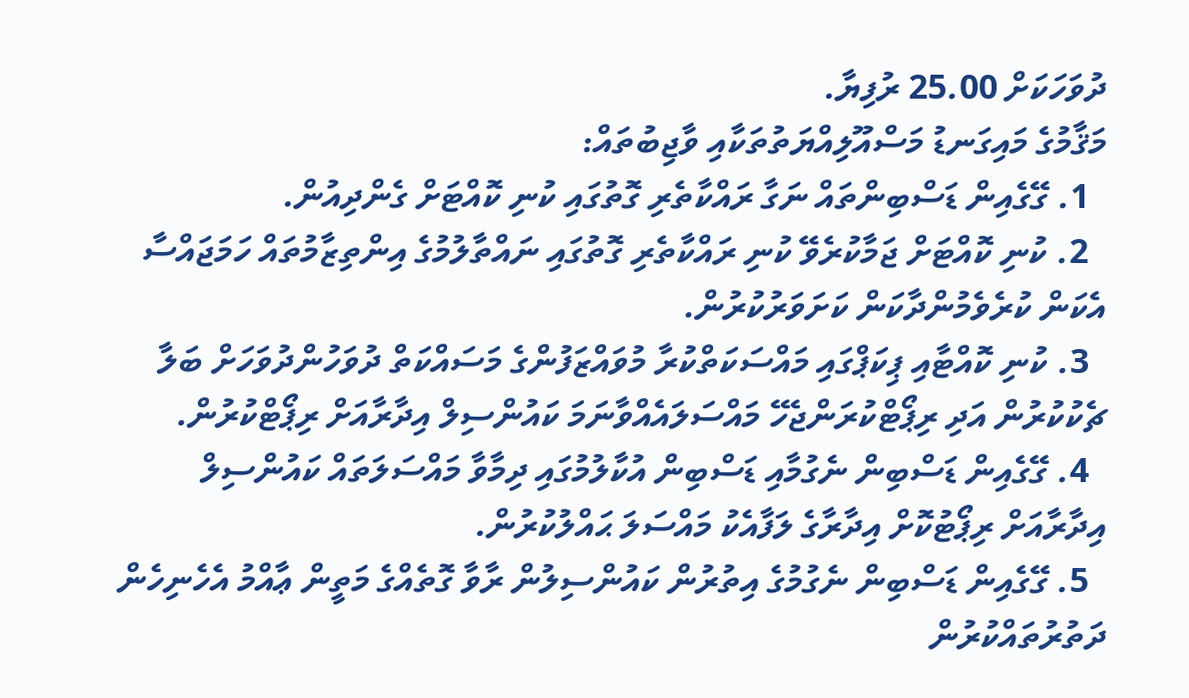ދުވަހަކަށް 25.00 ރުފިޔާ.
މަޤާމުގެ މައިގަނޑު މަސްއޫލިއްޔަތުތަކާއި ވާޖިބުތައް:
  1. ގޭގެއިން ޑަސްބިންތައް ނަގާ ރައްކާތެރި ގޮތުގައި ކުނި ކޮއްޓަށް ގެންދިއުން.
  2. ކުނި ކޮއްޓަށް ޖަމާކުރެވޭ ކުނި ރައްކާތެރި ގޮތުގައި ނައްތާލުމުގެ އިންތިޒާމުތައް ހަމަޖައްސާ އެކަން ކުރެވެމުންދާކަން ކަށަވަރުކުރުން.
  3. ކުނި ކޮއްޓާއި ޕިކަޕްގައި މައްސަކަތްކުރާ މުވައްޒަފުންގެ މަސައްކަތް ދުވަހުންދުވަހަށް ބަލާ ޗެކުކުރުން އަދި ރިޕޯޓްކުރަންޖެހޭ މައްސަލައެއްވާނަމަ ކައުންސިލް އިދާރާއަށް ރިޕޯޓްކުރުން.
  4. ގޭގެއިން ޑަސްބިން ނެގުމާއި ޑަސްބިން އުކާލުމުގައި ދިމާވާ މައްސަލަތައް ކައުންސިލް އިދާރާއަށް ރިޕޯޓުކޮށް އިދާރާގެ ލަފާއެކު މައްސަލަ ޙައްލުކުރުން.
  5. ގޭގެއިން ޑަސްބިން ނެގުމުގެ އިތުރުން ކައުންސިލުން ރާވާ ގޮތެއްގެ މަތީން ޢާއްމު އެހެނިހެން ދަތުރުތައްކުރުން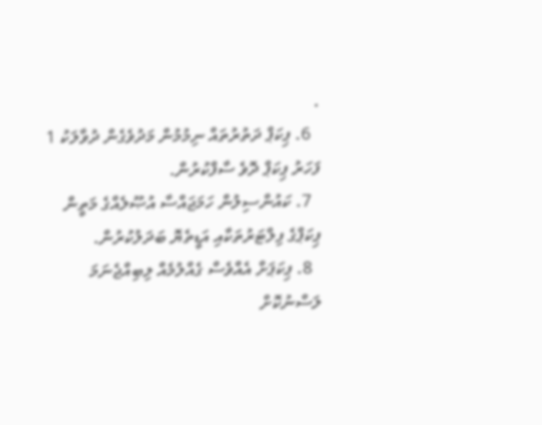.
  6. ޕިކަޕް ދަތުރުތައް ނިމުމުން މަދުވެގެން ދުވާލަކު 1 ފަހަރު ޕިކަޕް ދޮވެ ސާފްކުރުން.
  7. ކައުންސިލުން ހަމަޖައްސާ އުޞޫލެއްގެ މަތީން ޕިކަޕްގެ ފިލްޓަރުތަކާއި އަޑީތެޔޮ ބަދަލުކުރުން.
  8. ޕިކަޕަށް އެއްވެސް ގެއްލުމެއް ލިބިއްޖެނަމަ ލަސްނުކޮށް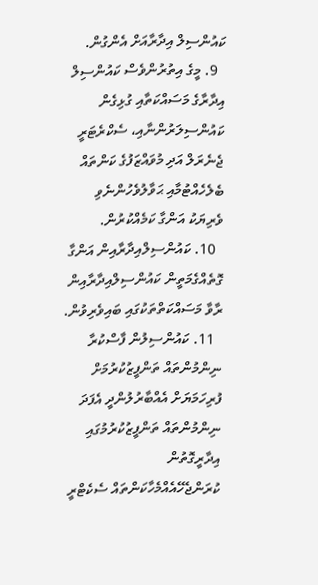ކައުންސިލް އިދާރާއަށް އެންގުން.
  9. މީގެ އިތުރުންވެސް ކައުންސިލް އިދާރާގެ މަސައްކަތާއި ގުޅިގެން ކައުންސިލަރުންނާއި، ސެކްރެޓަރީ ޖެނެރަލް އަދި މުވައްޒަފުގެ ކަންތައް ބެލެހެއްޓުމާއި ޙަވާލުވެހުންނެވި ވެރިޔަކު އަންގާ ކަމެއްކުރުން.
  10. ކައުންސިލްއިދާރާއިން އަންގާ ގޮތެއްގެމަތީން ކައުންސިލްއިދާރާއިން ރާވާ މަސައްކަތްތަކުގައި ބައިވެރިވުން.
  11. ކައުންސިލުން ފާސްކުރާ ނިންމުންތައް ތަންފީޒުކުރުމަށް  ފުރިހަމަޔަށް އެއްބާރުލުންދީ އެފަދަ ނިންމުންތައް ތަންފީޒުކުރުމުގައި  އިދާރީގޮތުން ކުރަންޖެހޭއެއްމެހާކަންތައް ސެކެޓްރީ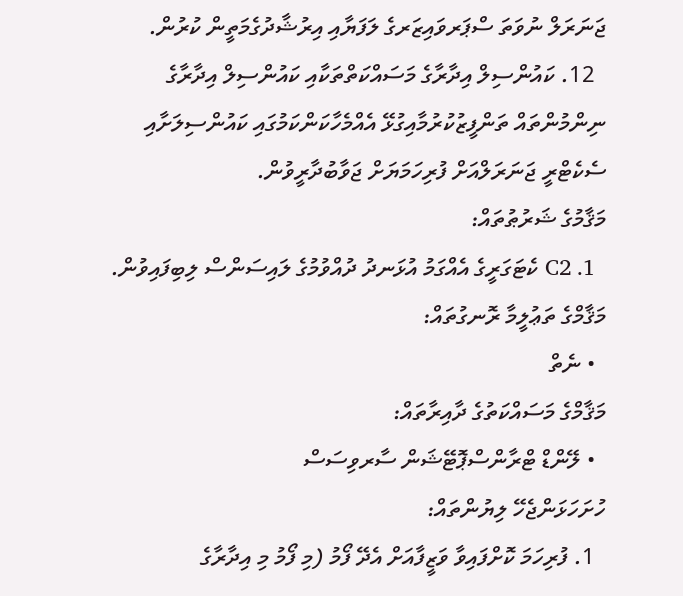ޖަނަރަލް ނުވަތަ ސްޕަރވައިޒަރގެ ލަފަޔާއި އިރުޝާދުގެމަތީން ކުރުން.
  12. ކައުންސިލް އިދާރާގެ މަސައްކަތްތަކާއި ކައުންސިލް އިދާރާގެ ނިންމުންތައް ތަންފީޒުކުރުމާއިގުޅޭ އެއްމެހާކަންކަމުގައި ކައުންސިލަށާއި ސެކެޓްރީ ޖަނަރަލްއަށް ފުރިހަމަޔަށް ޖަވާބުދާރީވުން.
މަޤާމުގެ ޝަރުޠުތައް:
  1. C2 ކެޓަގަރީގެ އެއްގަމު އުޅަނދު ދުއްވުމުގެ ލައިސަންސް ލިބިފައިވުން.
މަޤާމްގެ ތަޢުލީމާ ރޮނގުތައް:
  • ނެތް
މަޤާމްގެ މަސައްކަތުގެ ދާއިރާތައް:
  • ލޭންޑް ޓްރާންސްޕޮޓޭޝަން ސާރވިސަސް
ހުށަހަޅަންޖެހޭ ލިޔުންތައް:
  1. ފުރިހަމަ ކޮށްފައިވާ ވަޒީފާއަށް އެދޭ ފޯމު (މި ފޯމު މި އިދާރާގެ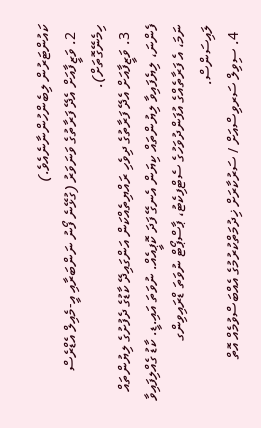ކައުންޓަރުން ލިބެންހުންނާނެއެވެ.)
  2. ވަޒީފާއަށް އެދޭ ފަރާތުގެ ވަނަވަރު (ގުޅޭނެ ފޯނު ނަންބަރާއި އީ-މެއިލް އެޑްރެސް ހިމެނޭގޮތަށް).
  3. ވަޒީފާއަށް އެދޭ ފަރާތުގެ ދިވެހި ރައްޔިތެއްކަން އަންގައިދޭ ކާޑުގެ ދެފުށުގެ ލިޔުންތައް ފެންނަ، ލިޔެފައިވާ ލިޔުންތައް ކިޔަން އެނގޭ ފަދަ ކޮޕީއެއް. ނުވަތަ އައި.ޑީ. ކާޑު ގެއްލިފައިވާ ނަމަ، އެ ފަރާތެއްގެ އުފަންދުވަހުގެ ސެޓްފިކެޓު، ޕާސްޕޯޓް ނުވަތަ ޑްރައިވިންގ ލައިސަންސް.
  4. ސިވިލް ސަރވިސްއަށް / ސަރުކާރަށް ޚިދުމަތްކުރުމުގެ އެއްބަސްވުމެއް އޮތް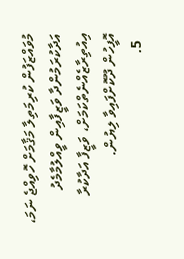މުވައްޒަފުން ކުރިމަތިލާ މަޤާމަށް ހޮވިއްޖެ ނަމަ، އަދާކުރަމުންދާ ވަޒީފާއިން ވީއްލުމާމެދު އިއުތިރާޒެއްނެތްކަމަށް، ވަޒީފާ އަދާކުރާ އޮފީހުން ދޫކޮށްފައިވާ ލިޔުން.
  5.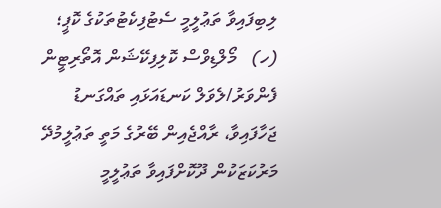ލިބިފައިވާ ތަޢުލީމީ ސެޓުފިކެޓުތަކުގެ ކޮޕީ؛
(ހ)   މޯލްޑިވްސް ކޮލިފިކޭޝަން އޮތޯރިޓީން ފެންވަރު/ލެވަލް ކަނޑައަޅައި ތައްގަނޑު ޖަހާފައިވާ، ރާއްޖެއިން ބޭރުގެ މަތީ ތަޢުލީމުދޭ މަރުކަޒަކުން ދޫކޮށްފައިވާ ތަޢުލީމީ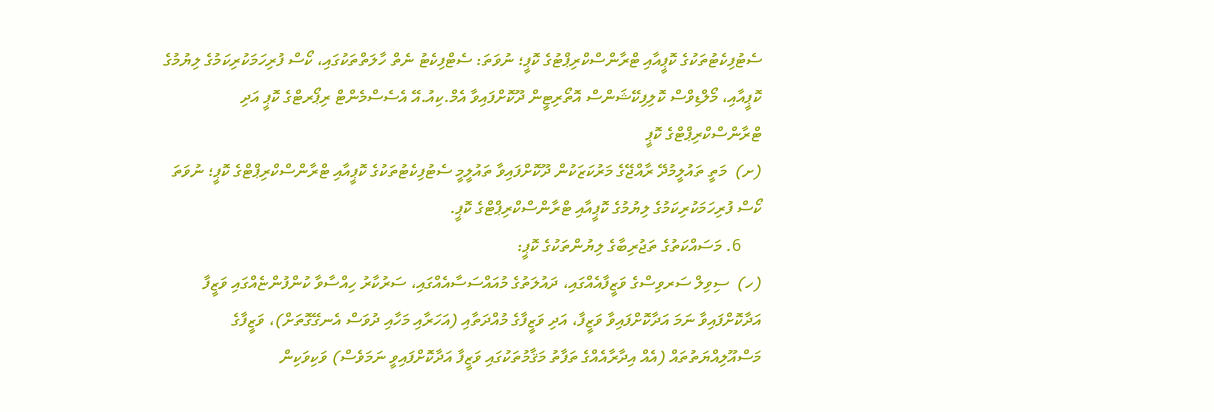ސެޓުފިކެޓުތަކުގެ ކޮޕީއާއި ޓްރާންސްކްރިޕްޓުގެ ކޮޕީ؛ ނުވަތަ: ސެޓްފިކެޓު ނެތް ހާލަތްތަކުގައި، ކޯސް ފުރިހަމަކުރިކަމުގެ ލިޔުމުގެ ކޮޕީއާއި، މޯލްޑިވްސް ކޮލިފިކޭޝަންސް އޮތޯރިޓީން ދޫކޮށްފައިވާ އެމް.ކިއު.އޭ އެސެސްމެންޓް ރިޕޯރޓްގެ ކޮޕީ އަދި ޓްރާންސްކްރިޕްޓްގެ ކޮޕީ
(ށ)  މަތީ ތައުލީމުދޭ ރާއްޖޭގެ މަރުކަޒަކުން ދޫކޮށްފައިވާ ތައުލީމީ ސެޓުފިކެޓުތަކުގެ ކޮޕީއާއި ޓްރާންސްކްރިޕްޓްގެ ކޮޕީ؛ ނުވަތަ ކޯސް ފުރިހަމަކުރިކަމުގެ ލިޔުމުގެ ކޮޕީއާއި ޓްރާންސްކްރިޕްޓްގެ ކޮޕީ.
     6. މަސައްކަތުގެ ތަޖުރިބާގެ ލިޔުންތަކުގެ ކޮޕީ:
(ހ)  ސިވިލް ސަރވިސްގެ ވަޒީފާއެއްގައި، ދައުލަތުގެ މުއައްސަސާއެއްގައި، ސަރުކާރު ހިއްސާވާ ކުންފުންޏެއްގައި ވަޒީފާ އަދާކޮށްފައިވާ ނަމަ އަދާކޮށްފައިވާ ވަޒީފާ، އަދި ވަޒީފާގެ މުއްދަތާއި (އަހަރާއި މަހާއި ދުވަސް އެނގޭގޮތަށް)، ވަޒީފާގެ މަސްއޫލިއްޔަތުތައް (އެއް އިދާރާއެއްގެ ތަފާތު މަޤާމުތަކުގައި ވަޒީފާ އަދާކޮށްފައިވީ ނަމަވެސް) ވަކިވަކިން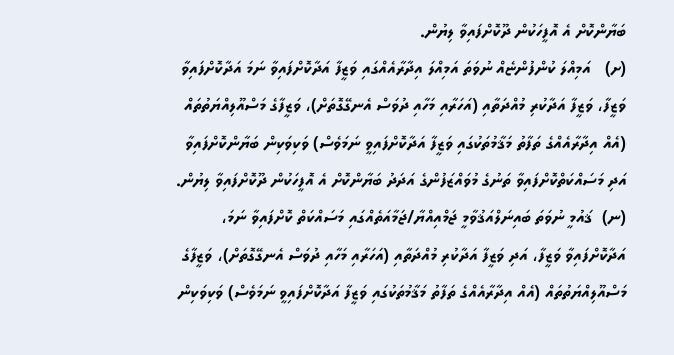ބަޔާންކޮށް އެ އޮފީހަކުން ދޫކޮށްފައިވާ ލިޔުން.
(ށ)   އަމިއްލަ ކުންފުންޏެއް ނުވަތަ އަމިއްލަ އިދާރާއެއްގައި ވަޒީފާ އަދާކޮށްފައިވާ ނަމަ އަދާކޮށްފައިވާ ވަޒީފާ، ވަޒީފާ އަދާކުރި މުއްދަތާއި (އަހަރާއި މަހާއި ދުވަސް އެނގޭގޮތަށް)، ވަޒީފާގެ މަސްއޫލިއްޔަތުތައް (އެއް އިދާރާއެއްގެ ތަފާތު މަޤާމުތަކުގައި ވަޒީފާ އަދާކޮށްފައިވީ ނަމަވެސް) ވަކިވަކިން ބަޔާންކޮށްފައިވާ އަދި މަސައްކަތްކޮށްފައިވާ ތަނުގެ މުވައްޒަފުންގެ އަދަދު ބަޔާންކޮށް އެ އޮފީހަކުން ދޫކޮށްފައިވާ ލިޔުން.
(ނ)  ޤައުމީ ނުވަތަ ބައިނަލްއަޤުވާމީ ޖަމްއިއްޔާ/ޖަމާއަތެއްގައި މަސައްކަތް ކޮށްފައިވާ ނަމަ، އަދާކޮށްފައިވާ ވަޒީފާ، އަދި ވަޒީފާ އަދާކުރި މުއްދަތާއި (އަހަރާއި މަހާއި ދުވަސް އެނގޭގޮތަށް)، ވަޒީފާގެ މަސްއޫލިއްޔަތުތައް (އެއް އިދާރާއެއްގެ ތަފާތު މަޤާމުތަކުގައި ވަޒީފާ އަދާކޮށްފައިވީ ނަމަވެސް) ވަކިވަކިން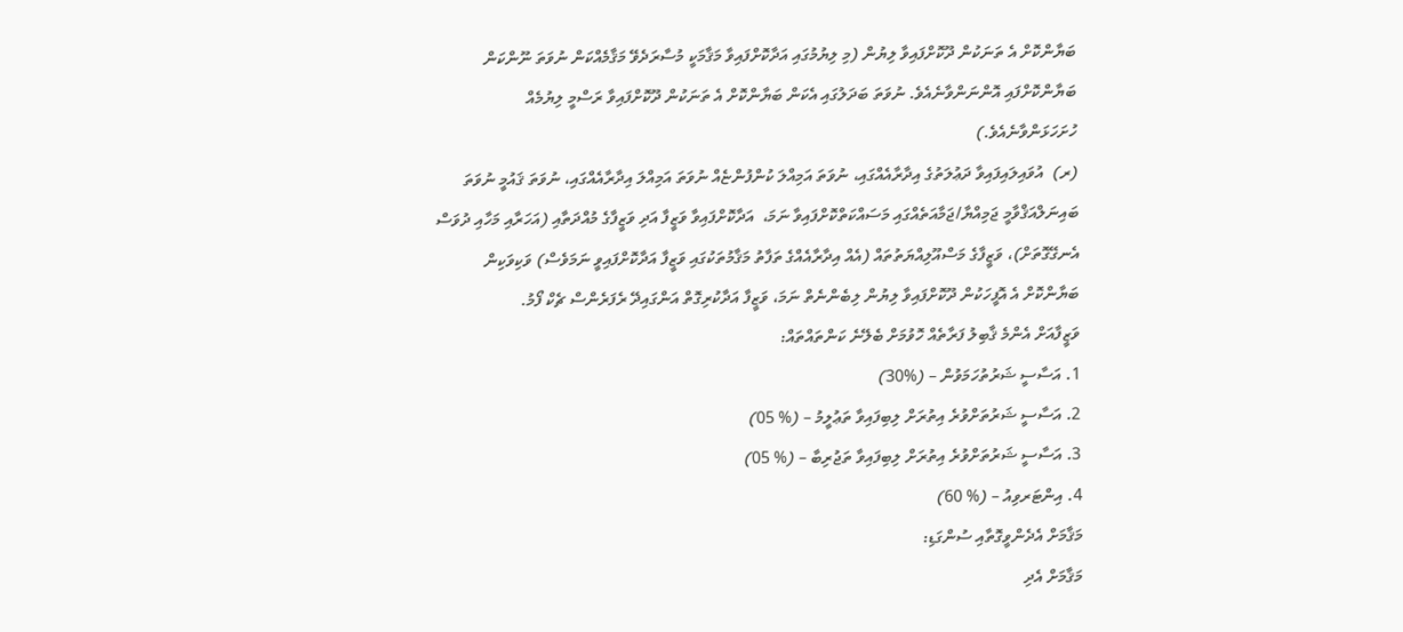ބަޔާންކޮށް އެ ތަނަކުން ދޫކޮށްފައިވާ ލިޔުން (މި ލިޔުމުގައި އަދާކޮށްފައިވާ މަޤާމަކީ މުސާރަދެވޭ މަޤާމެއްކަން ނުވަތަ ނޫންކަން ބަޔާންކޮށްފައި އޮންނަންވާނެއެވެ. ނުވަތަ ބަދަލުގައި އެކަން ބަޔާންކޮށް އެ ތަނަކުން ދޫކޮށްފައިވާ ރަސްމީ ލިޔުމެއް ހުށަހަޅަންވާނެއެވެ.)
(ރ)  އުވައިލައިފައިވާ ދަޢުލަތުގެ އިދާރާއެއްގައި، ނުވަތަ އަމިއްލަ ކުންފުންޏެއް ނުވަތަ އަމިއްލަ އިދާރާއެއްގައި، ނުވަތަ ޤައުމީ ނުވަތަ ބައިނަލްއަޤްވާމީ ޖަމިއްޔާ/ޖަމާއަތެއްގައި މަސައްކަތްކޮށްފައިވާ ނަމަ،  އަދާކޮށްފައިވާ ވަޒީފާ އަދި ވަޒީފާގެ މުއްދަތާއި (އަހަރާއި މަހާއި ދުވަސް އެނގޭގޮތަށް)، ވަޒީފާގެ މަސްއޫލިއްޔަތުތައް (އެއް އިދާރާއެއްގެ ތަފާތު މަޤާމުތަކުގައި ވަޒީފާ އަދާކޮށްފައިވީ ނަމަވެސް) ވަކިވަކިން ބަޔާންކޮށް އެ އޮފީހަކުން ދޫކޮށްފައިވާ ލިޔުން ލިބެންނެތް ނަމަ، ވަޒީފާ އަދާކުރިގޮތް އަންގައިދޭ ރެފަރެންސް ޗެކް ފޯމު.
ވަޒީފާއަށް އެންމެ ޤާބިލު ފަރާތެއް ހޮވުމަށް ބެލޭނެ ކަންތައްތައް:
1. އަސާސީ ޝަރުތުހަމަވުން – (%30)
2. އަސާސީ ޝަރުތަށްވުރެ އިތުރަށް ލިބިފައިވާ ތަޢުލީމު – (% 05)
3. އަސާސީ ޝަރުތަށްވުރެ އިތުރަށް ލިބިފައިވާ ތަޖުރިބާ – (% 05)
4. އިންޓަރވިއު – (% 60)
މަޤާމަށް އެދެންވީގޮތާއި ސުންގަޑި:
މަޤާމަށް އެދި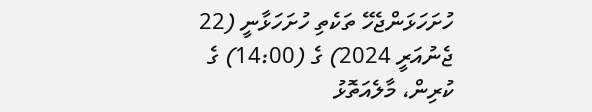ހުށަހަޅަންޖެހޭ ތަކެތި ހުށަހަޅާނީ (22 ޖެނުއަރީ 2024) ގެ (14:00) ގެ ކުރިން، މާލެއަތޮޅު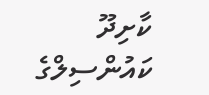ކާށިދޫ ކައުންސިލްގެ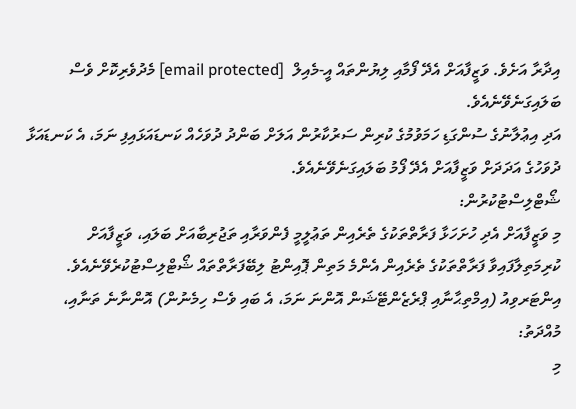އިދާރާ އަށެވެ. ވަޒީފާއަށް އެދޭ ފޯމާއި ލިޔުންތައް އީ-މެއިލް  [email protected] މެދުވެރިކޮށް ވެސް ބަލައިގަނެވޭނެއެވެ.
އަދި އިޢުލާނުގެ ސުންގަޑި ހަމަވުމުގެ ކުރިން ސަރުކާރުން އަލަށް ބަންދު ދުވަހެއް ކަނޑައަޅައިފި ނަމަ، އެ ކަނޑައަޅާ ދުވަހުގެ އަދަދަށް ވަޒީފާއަށް އެދޭ ފޯމު ބަލައިގަނެވޭނެއެވެ.
ޝޯޓްލިސްޓުކުރުން:
މި ވަޒީފާއަށް އެދި ހުށަހަޅާ ފަރާތްތަކުގެ ތެރެއިން ތަޢުލީމީ ފެންވަރާއި ތަޖުރިބާއަށް ބަލައި، ވަޒީފާއަށް ކުރިމަތިލާފައިވާ ފަރާތްތަކުގެ ތެރެއިން އެންމެ މަތިން ޕޮއިންޓު ލިބޭފަރާތްތައް ޝޯޓްލިސްޓުކުރެވޭނެއެވެ.
އިންޓަރވިއު (އިމްތިޙާނާއި ޕްރެޒެންޓޭޝަން އޮންނަ ނަމަ، އެ ބައި ވެސް ހިމެނުން) އޮންނާނެ ތަނާއި، މުއްދަތު:
މި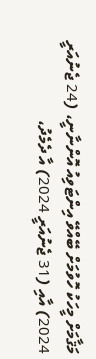މަޤާމަށް މީހަކު ހޮވުމަށް ބޭއްވޭ އިންޓަވިއު އޮންނާނީ، (24 ޖެނުއަރީ 2024) އާއި (31 ޖެނުއަރީ 2024) އާ ދެމެދު،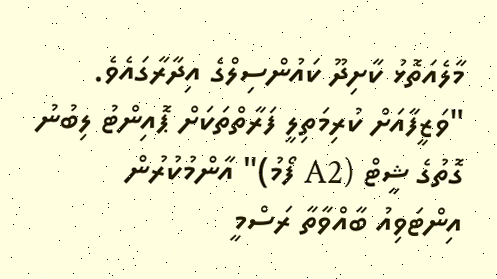މާލެއަތޮޅު ކާށިދޫ ކައުންސިލްގެ އިދާރާގައެވެ.
"ވަޒީފާއަށް ކުރިމަތިލީ ފަރާތްތަކަށް ޕޮއިންޓު ލިބުނު ގޮތުގެ ޝީޓް (A2 ފޯމު)" އާންމުކުރުން
އިންޓަވިއު ބާއްވާތާ ރަސްމީ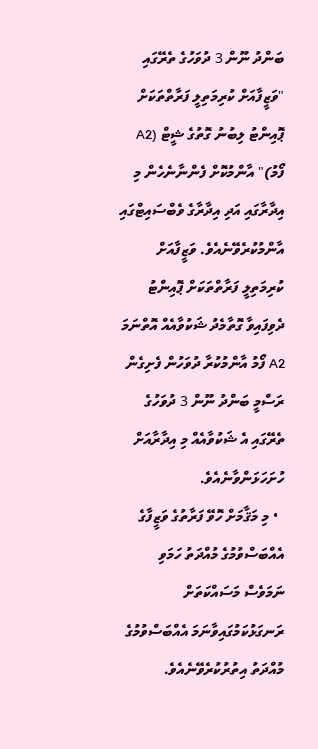ބަންދު ނޫން 3 ދުވަހުގެ ތެރޭގައި "ވަޒީފާއަށް ކުރިމަތިލީ ފަރާތްތަކަށް ޕޮއިންޓު ލިބުނު ގޮތުގެ ޝީޓް (A2 ފޯމު)" އާންމުކޮށް ފެންނާނެހެން މި އިދާރާގައި އަދި އިދާރާގެ ވެބްސައިޓްގައި އާންމުކުރެވޭނެއެވެ. ވަޒީފާއަށް ކުރިމަތިލީ ފަރާތްތަކަށް ޕޮއިންޓު ދެވިފައިވާ ގޮތާމެދު ޝަކުވާއެއް އޮތްނަމަ A2 ފޯމު އާންމުކުރާ ދުވަހުން ފެށިގެން ރަސްމީ ބަންދު ނޫން 3 ދުވަހުގެ ތެރޭގައި އެ ޝަކުވާއެއް މި އިދާރާއަށް ހުށަހަޅަންވާނެއެވެ.
  • މި މަޤާމަށް ހޮވޭ ފަރާތުގެ ވަޒީފާގެ އެއްބަސްވުމުގެ މުއްދަތު ހަމަވި ނަމަވެސް މަސައްކަތަށް ރަނގަޅުކަމުގައިވާނަމަ އެއްބަސްވުމުގެ މުއްދަތު އިތުރުކުރެވޭނެއެވެ.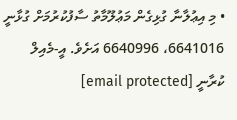• މި އިޢުލާނާ ގުޅިގެން މަޢުލޫމާތު ސާފުކުރުމަށް ގުޅާނީ 6641016، 6640996 އަށެވެ. އީ-މެއިލް ކުރާނީ [email protected]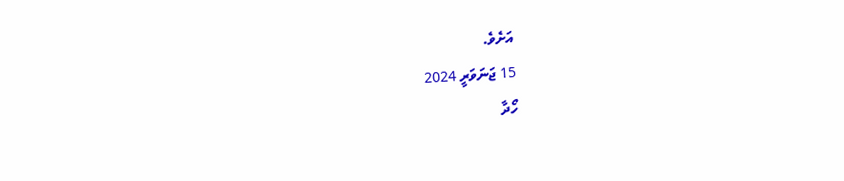އަށެވެ.
15 ޖަނަވަރީ 2024
ހޯދާ